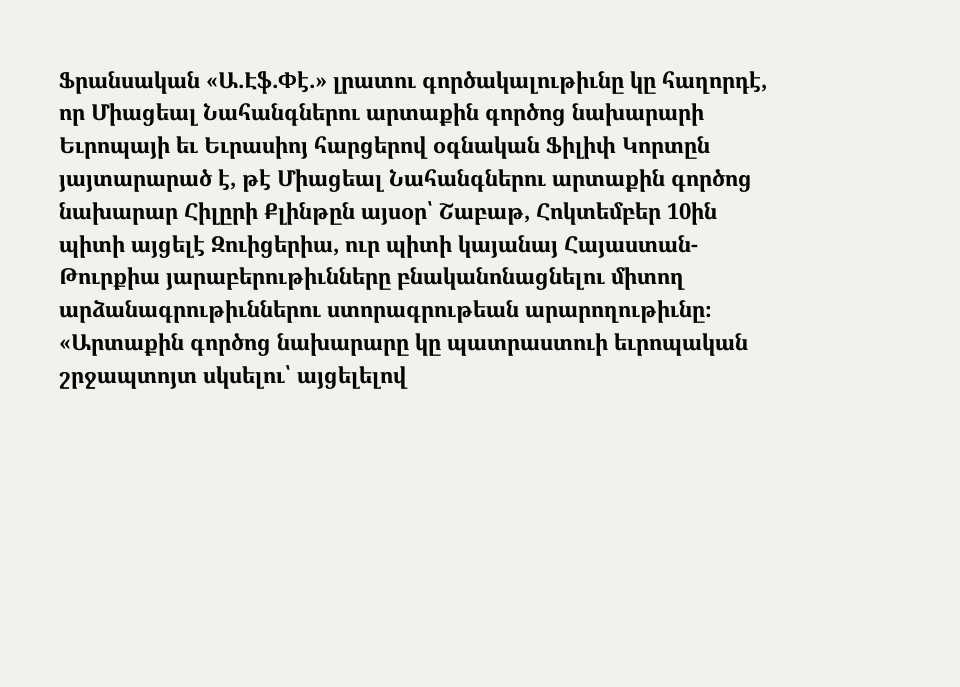Ֆրանսական «Ա.Էֆ.Փէ.» լրատու գործակալութիւնը կը հաղորդէ, որ Միացեալ Նահանգներու արտաքին գործոց նախարարի Եւրոպայի եւ Եւրասիոյ հարցերով օգնական Ֆիլիփ Կորտըն յայտարարած է, թէ Միացեալ Նահանգներու արտաքին գործոց նախարար Հիլըրի Քլինթըն այսօր՝ Շաբաթ, Հոկտեմբեր 10ին պիտի այցելէ Զուիցերիա, ուր պիտի կայանայ Հայաստան-Թուրքիա յարաբերութիւնները բնականոնացնելու միտող արձանագրութիւններու ստորագրութեան արարողութիւնը։
«Արտաքին գործոց նախարարը կը պատրաստուի եւրոպական շրջապտոյտ սկսելու՝ այցելելով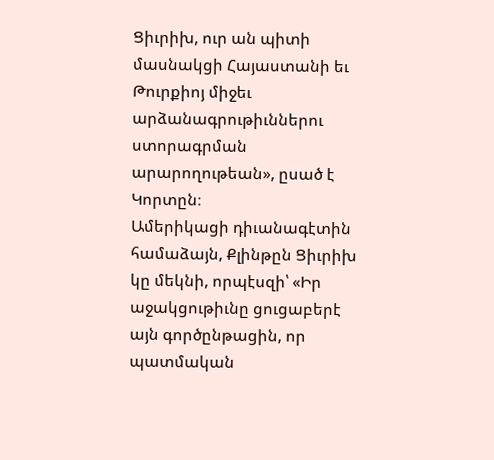Ցիւրիխ, ուր ան պիտի մասնակցի Հայաստանի եւ Թուրքիոյ միջեւ արձանագրութիւններու ստորագրման արարողութեան», ըսած է Կորտըն։
Ամերիկացի դիւանագէտին համաձայն, Քլինթըն Ցիւրիխ կը մեկնի, որպէսզի՝ «Իր աջակցութիւնը ցուցաբերէ այն գործընթացին, որ պատմական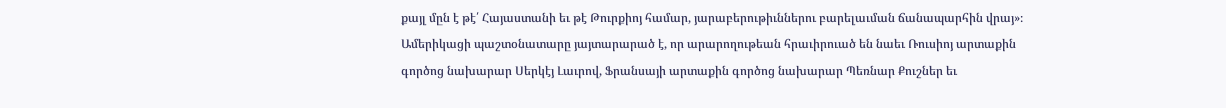քայլ մըն է թէ՛ Հայաստանի եւ թէ Թուրքիոյ համար, յարաբերութիւններու բարելաւման ճանապարհին վրայ»։
Ամերիկացի պաշտօնատարը յայտարարած է, որ արարողութեան հրաւիրուած են նաեւ Ռուսիոյ արտաքին գործոց նախարար Սերկէյ Լաւրով, Ֆրանսայի արտաքին գործոց նախարար Պեռնար Քուշներ եւ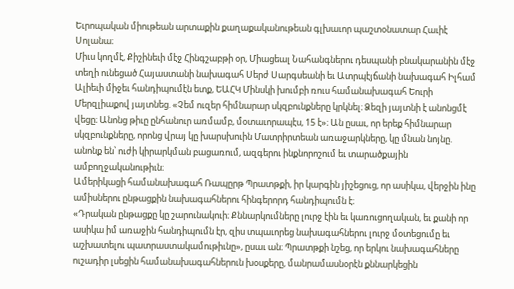Եւրոպական միութեան արտաքին քաղաքականութեան գլխաւոր պաշտօնատար Հաւիէ Սոլանա։
Միւս կողմէ, Քիշինեւի մէջ Հինգշաբթի օր, Միացեալ Նահանգներու դեսպանի բնակարանին մէջ տեղի ունեցած Հայաստանի նախագահ Սերժ Սարգսեանի եւ Ատրպէյճանի նախագահ Իլհամ Ալիեւի միջեւ հանդիպումէն ետք, ԵԱՀԿ Մինսկի խումբի ռուս համանախագահ Եուրի Մերզլիաքով յայտնեց. «Չեմ ուզեր հիմնարար սկզբունքները կրկնել։ Ձեզի յայտնի է անոնցմէ վեցը։ Անոնց թիւը ընհանուր առմամբ, մօտաւորապէս, 15 է»։ Ան ըսաւ, որ երեք հիմնարար սկզբունքները, որոնց վրայ կը խարսխուին Մատրիրտեան առաջարկները, կը մնան նոյնը. անոնք են՝ ուժի կիրարկման բացառում, ազգերու ինքնորոշում եւ տարածքային ամբողջականութիւն։
Ամերիկացի համանախագահ Ռապըրթ Պրատթքի, իր կարգին յիշեցուց, որ ասիկա, վերջին ինը ամիսներու ընթացքին նախագահներու հինգերորդ հանդիպումն է։
«Դրական ընթացքը կը շարունակուի։ Քննարկումները լուրջ էին եւ կառուցողական, եւ քանի որ ասիկա իմ առաջին հանդիպումն էր, զիս տպաւորեց նախագահներու լուրջ մօտեցումը եւ աշխատելու պատրաստակամութիւնը», ըսաւ ան։ Պրատթքի նշեց, որ երկու նախագահները ուշադիր լսեցին համանախագահներուն խօսքերը, մանրամասնօրէն քննարկեցին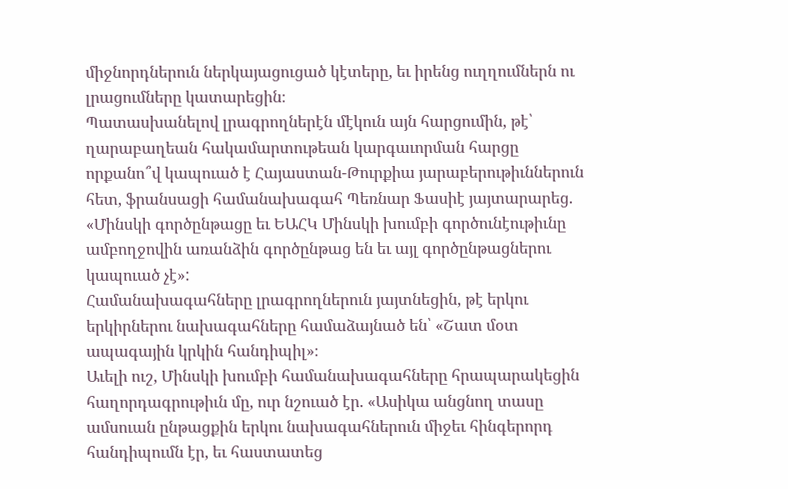միջնորդներուն ներկայացուցած կէտերը, եւ իրենց ուղղումներն ու լրացումները կատարեցին։
Պատասխանելով լրագրողներէն մէկուն այն հարցումին, թէ՝ ղարաբաղեան հակամարտութեան կարգաւորման հարցը որքանո՞վ կապուած է Հայաստան-Թուրքիա յարաբերութիւններուն հետ, ֆրանսացի համանախագահ Պեռնար Ֆասիէ յայտարարեց. «Մինսկի գործընթացը եւ ԵԱՀԿ Մինսկի խումբի գործունէութիւնը ամբողջովին առանձին գործընթաց են եւ այլ գործընթացներու կապուած չէ»:
Համանախագահները լրագրողներուն յայտնեցին, թէ երկու երկիրներու նախագահները համաձայնած են՝ «Շատ մօտ ապագային կրկին հանդիպիլ»։
Աւելի ուշ, Մինսկի խումբի համանախագահները հրապարակեցին հաղորդագրութիւն մը, ուր նշուած էր. «Ասիկա անցնող տասը ամսուան ընթացքին երկու նախագահներուն միջեւ հինգերորդ հանդիպումն էր, եւ հաստատեց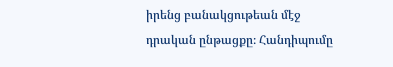իրենց բանակցութեան մէջ դրական ընթացքը։ Հանդիպումը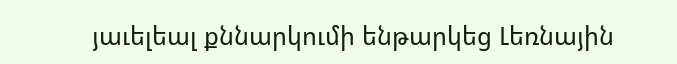յաւելեալ քննարկումի ենթարկեց Լեռնային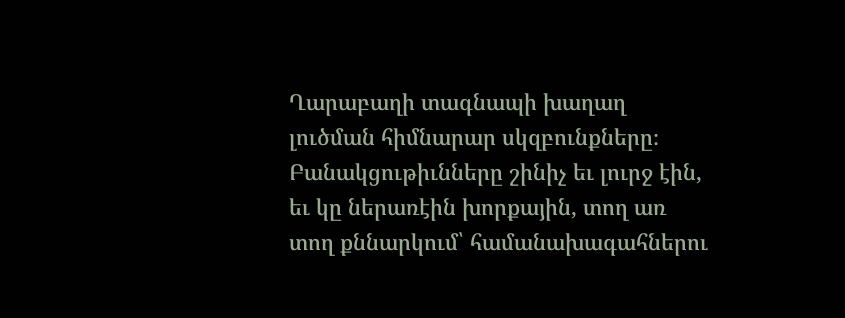Ղարաբաղի տագնապի խաղաղ լուծման հիմնարար սկզբունքները։ Բանակցութիւնները շինիչ եւ լուրջ էին, եւ կը ներառէին խորքային, տող առ տող քննարկում՝ համանախագահներու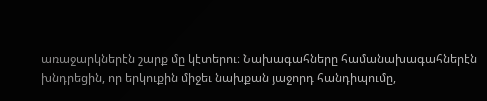առաջարկներէն շարք մը կէտերու։ Նախագահները համանախագահներէն խնդրեցին, որ երկուքին միջեւ նախքան յաջորդ հանդիպումը,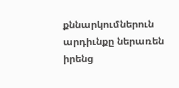քննարկումներուն արդիւնքը ներառեն իրենց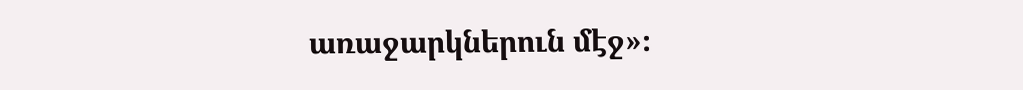առաջարկներուն մէջ»։